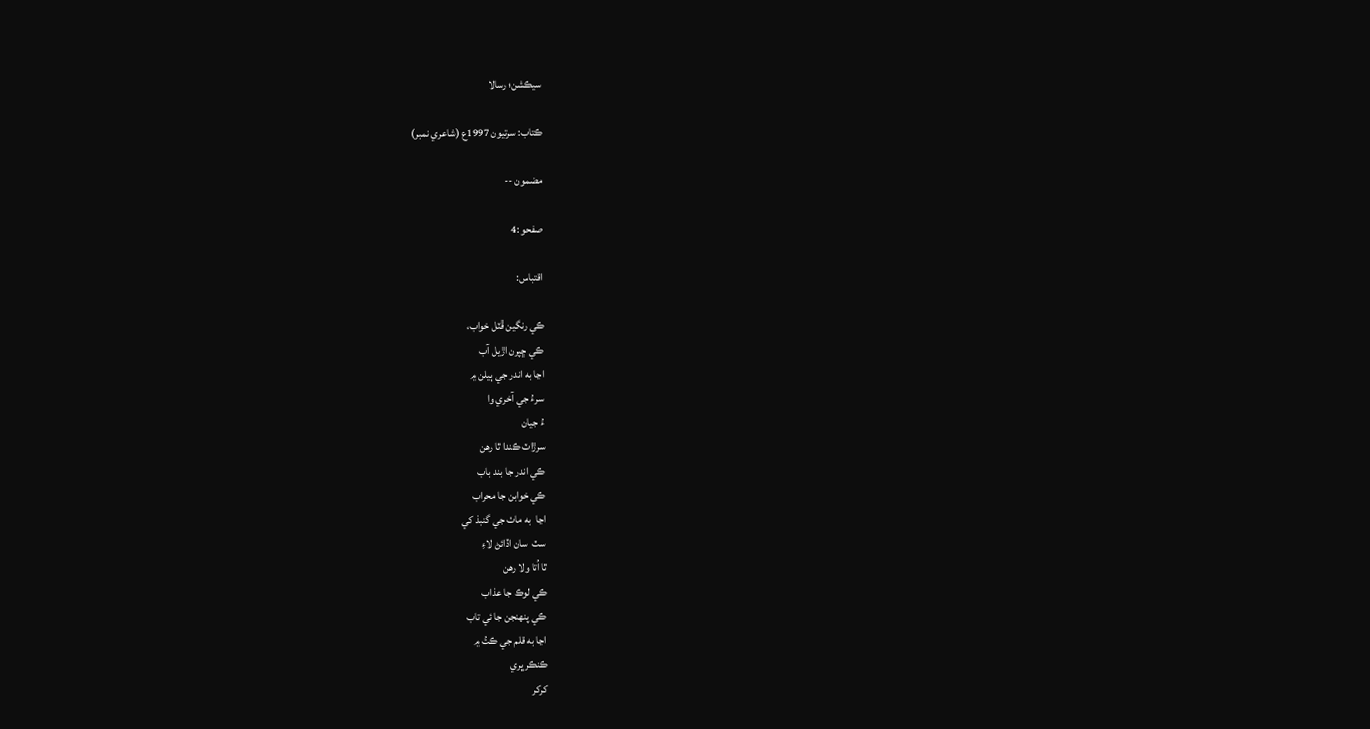سيڪشن؛ رسالا

ڪتاب: سرتيون 1997ع (شاعري نمبر)

مضمون --

صفحو :4

اقتباس:

ڪي رنگين ڦٽل خواب،
ڪي ڇپرن اڙيل آب
اڃا به اندر جي ٻيلن ۾
سرءُ جي آخري وا
ءُ جيان
سرڙاٽ ڪندا ٿا رهن
ڪي اندر جا بند باب
ڪي خوابن جا محراب
اڃا  به ماٺ جي گنبذ کي
سٽ  سان اڏائڻ لاءِ
ٿا اُتا ولا رهن
ڪي لوڪ جا عذاب
ڪي پنهنجن جا ئي تاب
اڃا به قلم جي ڪتُ ۾
ڪنڪر ڀري
کرکر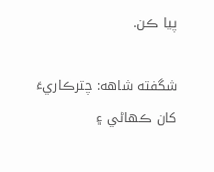پيا ڪن.

شگفته شاهه: چترڪاريءَ کان ڪهاڻي ۽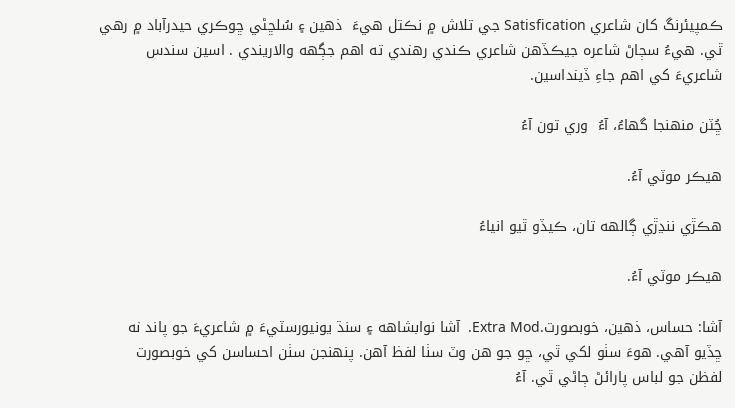ڪمپيئرنگ کان شاعري Satisfication جي تلاش ۾ نڪتل هيءَ  ذهين ۽ سُلڇڻي ڇوڪري حيدرآباد ۾ رهي ٿي. هيءُ سڄاڻ شاعره جيڪڏهن شاعري ڪندي رهندي ته اهم جڳهه والاريندي . اسين سندس شاعريءَ کي اهم جاءِ ڏينداسين.

ڇُٽن منهنجا گهاءُ، آءُ  وري تون آءُ

هيڪر موٽي آءُ.

هڪڙي ننڍڙي ڳالهه تان، ڪيڏو ٿيو انياءُ

هيڪر موٽي آءُ.

آشا: حساس، ذهين، خوبصورت.Extra Mod.  آشا نوابشاهه ۽ سنڌ يونيورسٽيءَ ۾ شاعريءَ جو پاند نه ڇڏيو آهي. هوءَ سٺو لکي ٿي، ڇو جو هن وٽ سٺا لفظ آهن. پنهنجن سٺن احساسن کي خوبصورت لفظن جو لباس پارائڻ ڄاڻي ٿي. آءُ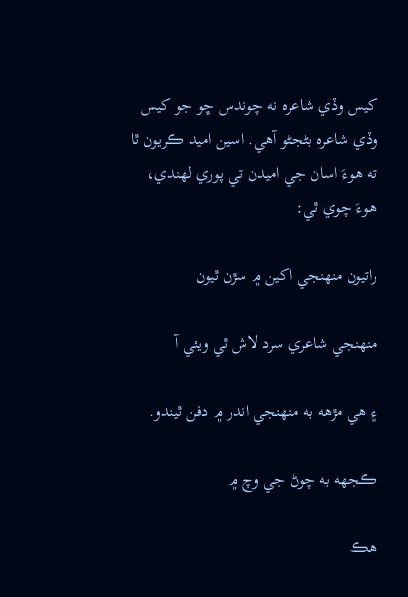کيس وڏي شاعره نه چوندس ڇو جو کيس وڏي شاعره بڻجڻو آهي. اسين اميد ڪريون ٿا ته هوءَ اسان جي اميدن تي پوري لهندي، هوءَ چوي ٿي:

راتيون منهنجي اکين ۾ سڙن ٿيون

منهنجي شاعري سرد لاش ٿي ويئي آ

۽ هي مڙهه به منهنجي اندر ۾ دفن ٿيندو.

ڪجهه به چوڻ جي وچ ۾

هڪ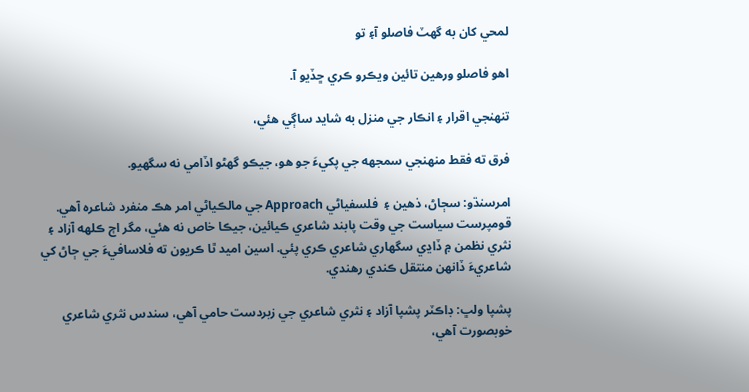لمحي کان به گهٽ فاصلو آ۽ تو

اهو فاصلو ورهين تائين ويڪرو ڪري ڇڏيو آ.

تنهنجي اقرار ۽ انڪار جي منزل به شايد ساڳي هئي،

فرق ته فقط منهنجي سمجهه جي پکيءَ جو هو، جيڪو گهڻو اڏامي نه سگهيو.

امرسنڌو: سڄاڻ، ذهين ۽  فلسفياڻي Approach جي مالڪياڻي امر هڪ منفرد شاعره آهي. قومپرست سياست جي وقت پابند شاعري ڪيائين، جيڪا خاص نه هئي، مگر اڄ ڪلهه آزاد ۽ نثري نظمن ۾ ڏاڍي سگهاري شاعري ڪري پئي. اسين اميد ٿا ڪريون ته فلاسافيءَ جي ڄاڻ کي شاعريءَ ڏانهن منتقل ڪندي رهندي.

پشپا ولڀ: ڊاڪٽر پشپا آزاد ۽ نثري شاعري جي زبردست حامي آهي، سندس نثري شاعري خوبصورت آهي،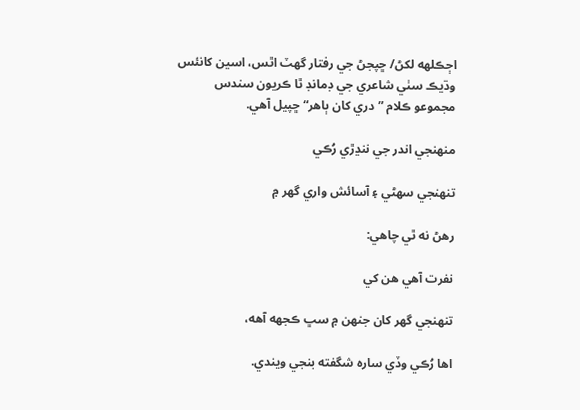اڄڪلهه لکڻ/ ڇپجڻ جي رفتار گهٽ اٿس، اسين کانئس وڌيڪ سٺي شاعري جي ڊمانڊ ٿا ڪريون سندس مجموعو ڪلام ”دري کان ٻاهر“ ڇپيل آهي.

منهنجي اندر جي ننڍڙي رُڪي

تنهنجي سهڻي ۽ آسائش واري گهر ۾

رهڻ نه ٿي چاهي:

نفرت آهي هن کي

تنهنجي گهر کان جنهن ۾ سڀ ڪجهه آهه،

اها رُڪي وڏي ساره شگفته بنجي ويندي.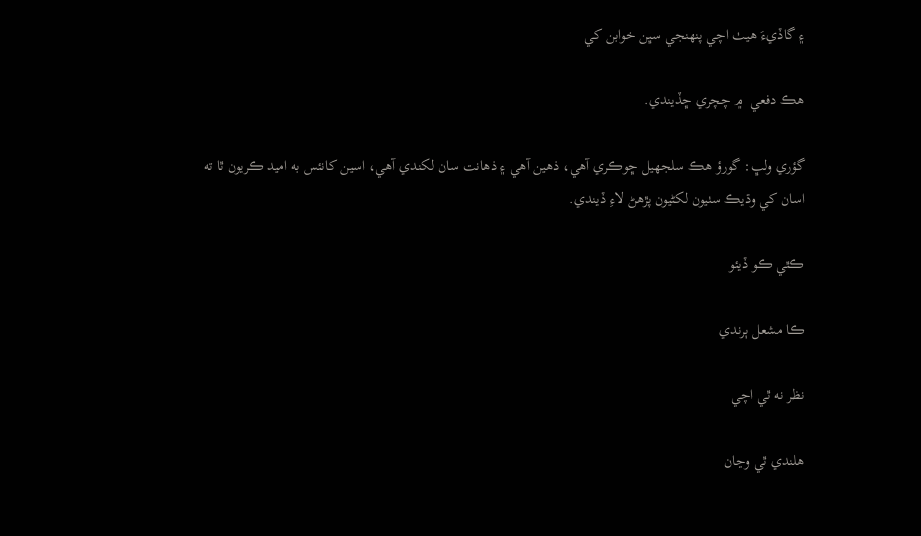۽ گاڏيءَ هيٺ اچي پنهنجي سڀن خوابن کي

هڪ دفعي  ۾ چچري ڇڏيندي.

گؤري ولڀ: گورؤ هڪ سلجهيل ڇوڪري آهي، ذهين آهي ۽ ذهانت سان لکندي آهي، اسين کانئس به اميد ڪريون ٿا ته اسان کي وڌيڪ سٺيون لکڻيون پڙهڻ لاءِ ڏيندي.

ڪٿي ڪو ڏيئو

ڪا مشعل ٻرندي

نظر نه ٿي اچي

هلندي ٿي وڃان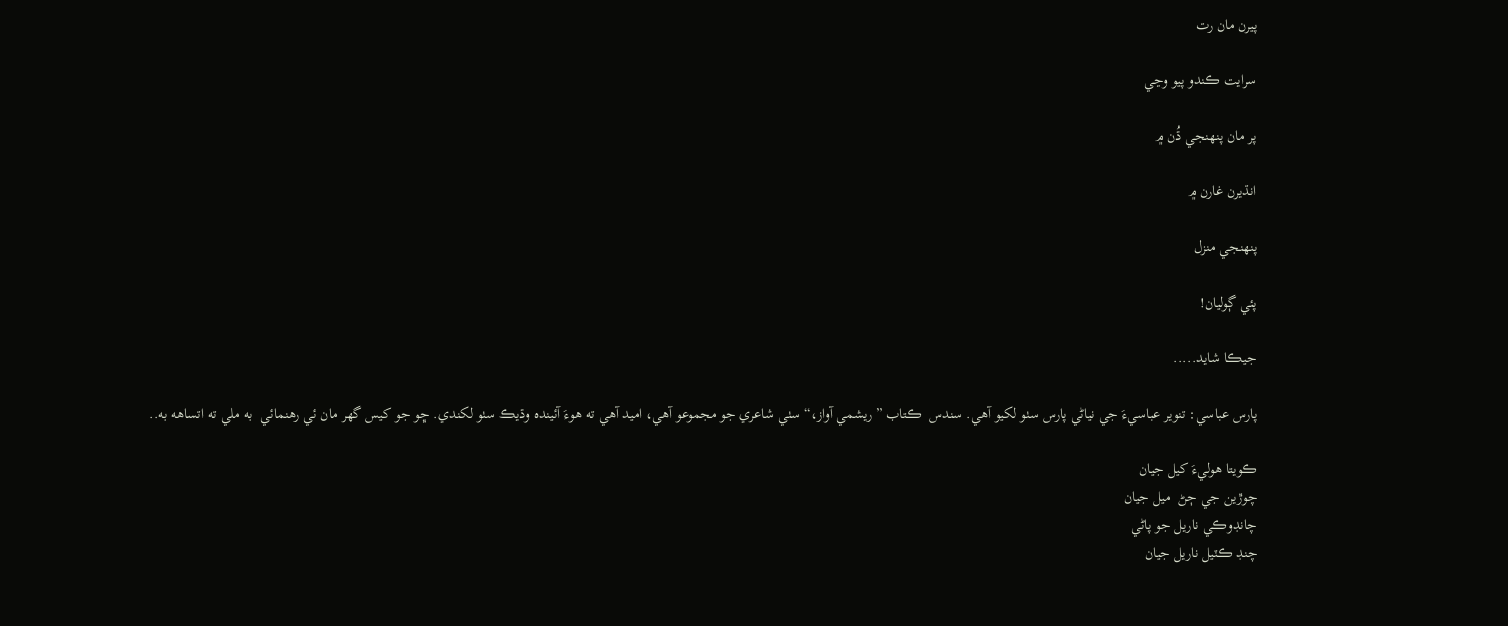پيرن مان رت

سرايت ڪندو پيو وڃي

پر مان پنهنجي ڌُن ۾

انڌيرن غارن ۾

پنهنجي منزل

پئي ڳوليان!

جيڪا شايد.....

پارس عباسي: تنوير عباسيءَ جي نياڻي پارس سٺو لکيو آهي. سندس  ڪتاب ”ريشمي آواز،“ سٺي شاعري جو مجموعو آهي، اميد آهي ته هوءَ آئينده وڌيڪ سٺو لکندي. ڇو جو کيس گهر مان ئي رهنمائي  به ملي ته اتساهه به..

ڪويتا هوليءَ کيل جيان
چوڙين جي ڄڻ  ميل جيان
چانڊوڪي ناريل جو پاڻي
چنڊ ڪٽيل ناريل جيان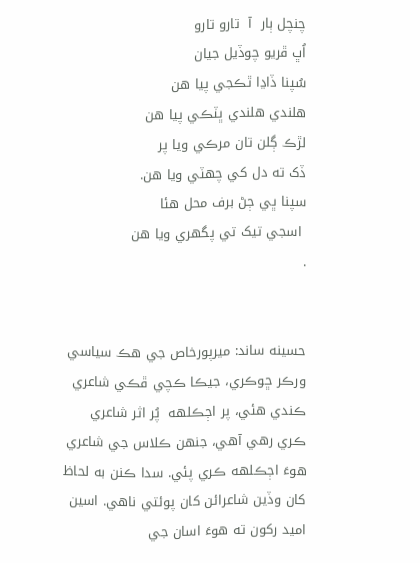چنچل ٻار  آ  تارو تارو
اُڀ ڦريو چوڏيل جيان
سُپنا ڏاڍا ٿڪجي پيا هن
هلندي هلندي ڀٽڪي پيا هن
لڙڪ ڳلن تان مرڪي ويا پر
ڏک ته دل کي چهٽي ويا هن.
سپنا ڀي ڄڻ برف محل هئا
 اسجي تيک تي پگهري ويا هن
.


حسينه ساند: ميرپورخاص جي هڪ سياسي ورڪر ڇوڪري، جيڪا ڪچي ڦڪي شاعري ڪندي هئي، پر اڄڪلهه  پُر اثر شاعري ڪري رهي آهي، جنهن ڪلاس جي شاعري هوءَ اڄڪلهه ڪري پئي. سدا ڪنن به لحاظ کان وڏين شاعرائن کان پوئتي ناهي. اسين اميد رکون ته هوءَ اسان جي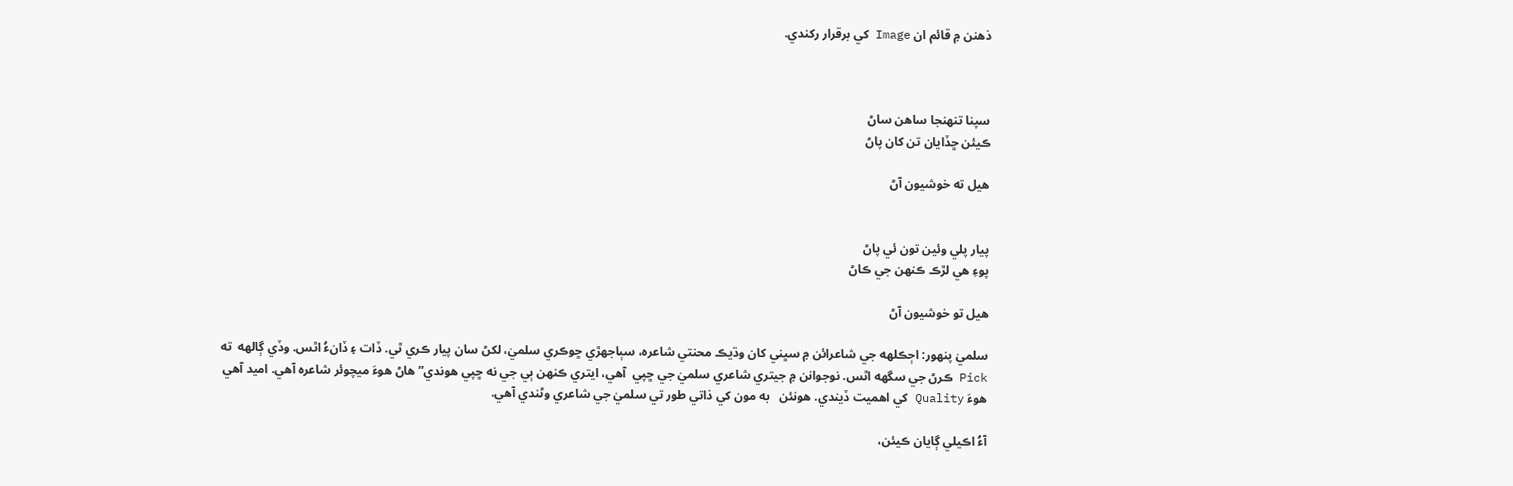ذهنن ۾ قائم ان Image کي برقرار رکندي.



سپنا تنهنجا ساهن ساڻ
ڪيئن ڇڏايان تن کان پاڻ

هيل ته خوشيون آڻ


پيار پلي وئين تون ئي پاڻ
پوءِ هي لڙڪ ڪنهن جي ڪاڻ

هيل تو خوشيون آڻ

سلميٰ پنهور: اڄڪلهه جي شاعرائن ۾ سڀني کان وڌيڪ محنتي شاعره، سٻاجهڙي ڇوڪري سلميٰ، لکڻ سان پيار ڪري ٿي. ڏات ۽ ڏانءُ اٿس. وڏي ڳالهه  ته Pick ڪرڻ جي سگهه اٿس. نوجوانن ۾ جيتري شاعري سلميٰ جي ڇپي  آهي، ايتري ڪنهن ٻي جي نه ڇپي هوندي” هاڻ هوءَ ميچوئر شاعره آهي. اميد آهي هوءَ Quality کي اهميت ڏيندي. هونئن   به مون کي ذاتي طور تي سلميٰ جي شاعري وڻندي آهي.

آءُ اڪيلي ڳايان ڪيئن،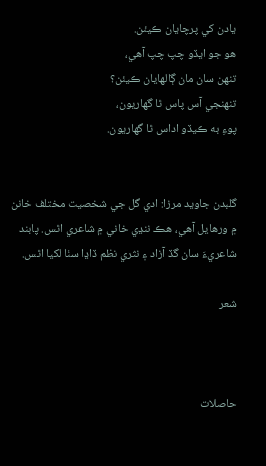يادن کي پرچايان ڪيئن.
هو جو ايڏو چپ چپ آهي،
تنهن سان مان ڳالهايان ڪيئن؟
تنهنجي آس پاس ٿا گهاريون،
پوءِ به ڪيڏو اداس ٿا گهاريون.


گلبدن جاويد مرزا: ادي گل جي شخصيت مختلف خانن ۾ ورهايل آهي، هڪ ننڍي خاني ۾ شاعري اٿس. پابند شاعريءَ سان گڏ آزاد ۽ نثري نظم ڏاڍا سٺا لکيا اٿس.

شعر



حاصلات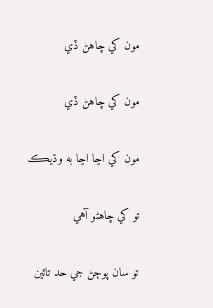مون کي چاهڻ ڏي

مون کي چاهڻ ڏي

مون کي اڃا اڃا به وڌيڪ

تو کي چاهڻو آهي

تو سان پوڄڻ جي حد تائين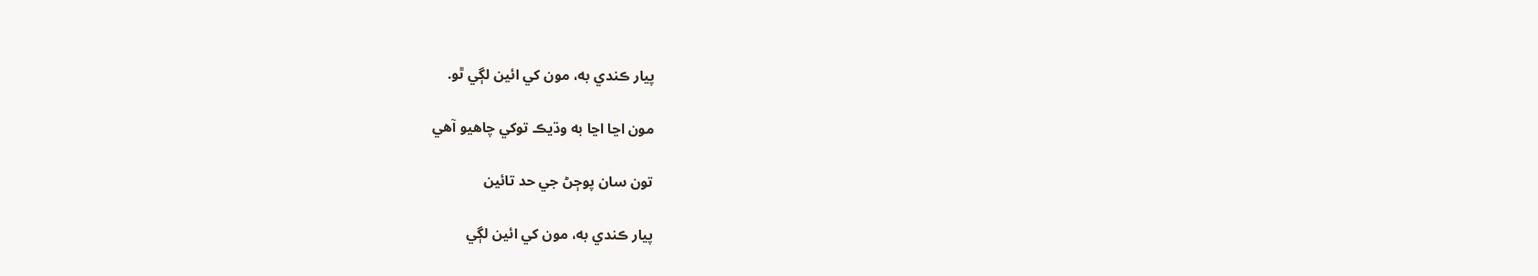پيار ڪندي به، مون کي ائين لڳي ٿو.

مون اڃا اڃا به وڌيڪ توکي چاهيو آهي

تون سان پوڄڻ جي حد تائين

پيار ڪندي به، مون کي ائين لڳي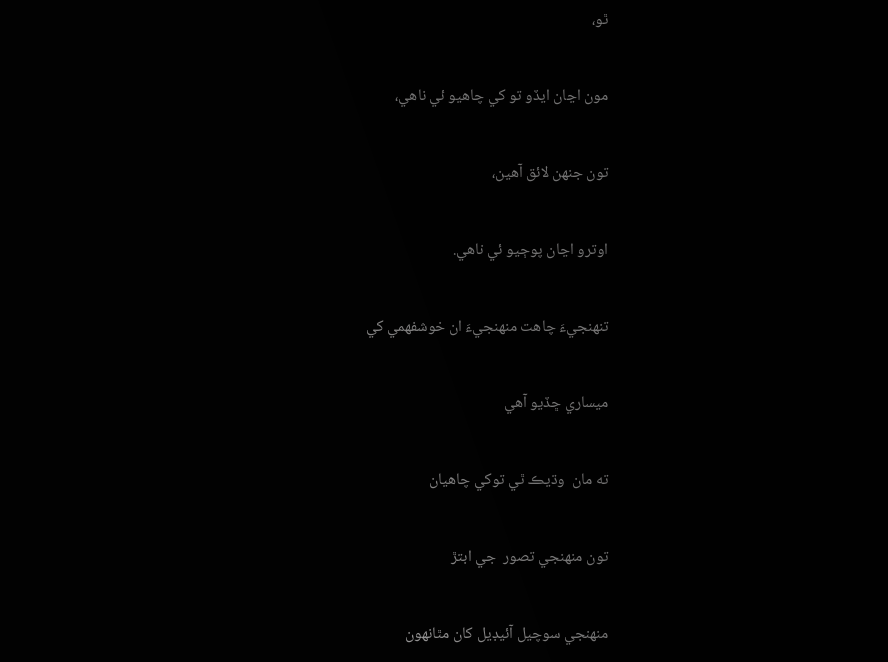ٿو،

مون اڃان ايڏو تو کي چاهيو ئي ناهي،

تون جنهن لائق آهين،

اوترو اڃان پوڄيو ئي ناهي.

تنهنجيءَ چاهت منهنجيءَ ان خوشفهمي کي

ميساري ڇڏيو آهي

ته مان  وڌيڪ ٿي توکي چاهيان

تون منهنجي تصور  جي ابتڙ

منهنجي سوچيل آئيڊيل کان مٿانهون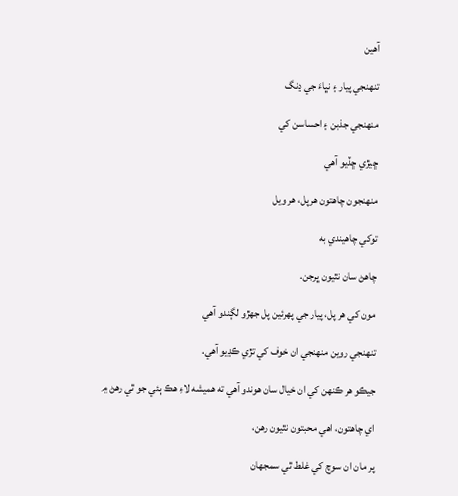آهين

تنهنجي پيار ۽ نڀاءَ جي ڍنگ

منهنجي جذبن ۽ احساسن کي

ڇيڙي ڇڏيو آهي

منهنجون چاهتون هرپل، هر ويل

توکي چاهيندي به

چاهڻ سان نٿيون ڀرجن.

مون کي هر پل، پيار جي پهرئين پل جهڙو لڳندو آهي

تنهنجي روين منهنجي ان خوف کي تڙي ڪڍيو آهي.

جيڪو هر ڪنهن کي ان خيال سان هوندو آهي ته هميشه لاءِ هڪ ٻئي جو ٿي رهڻ ۾

اي چاهتون، اهي محبتون نٿيون رهن،

پر مان ان سوچ کي غلط ٿي سمجهان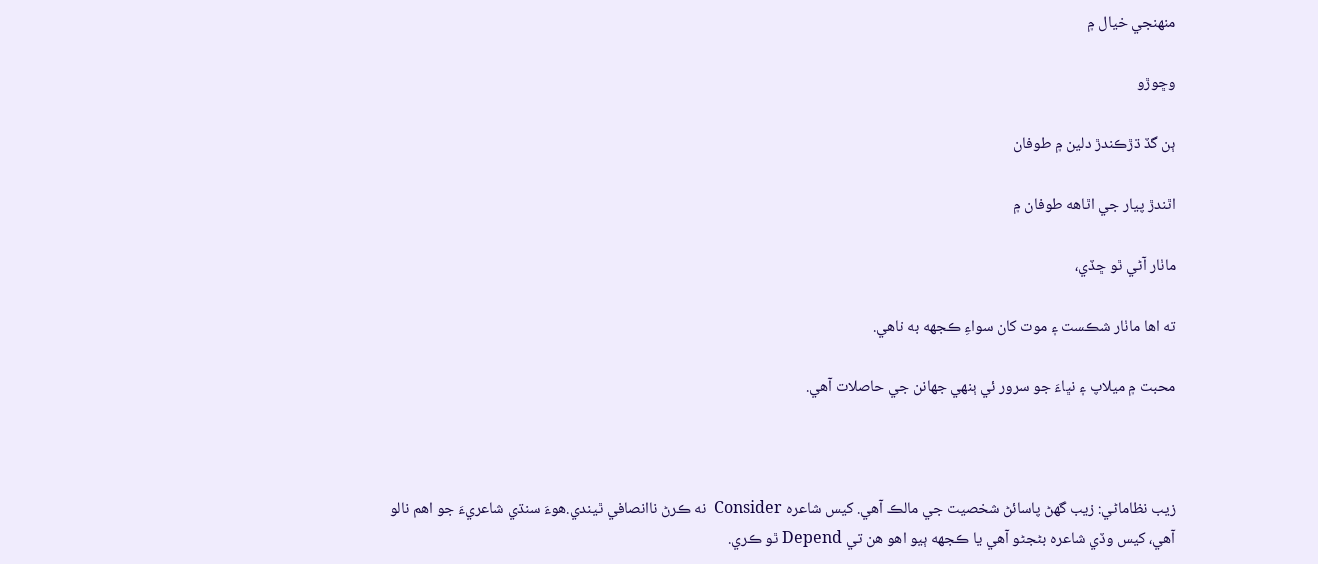منهنجي خيال ۾

وڇوڙو

ٻن گڏ ڌڙڪندڙ دلين ۾ طوفان

اٿندڙ پيار جي اٿاهه طوفان ۾

ماٺار آڻي ٿو ڇڏي،

ته اها ماٺار شڪست ۽ موت کان سواءِ ڪجهه به ناهي.

محبت ۾ ميلاپ ۽ نڀاءَ جو سرور ئي ٻنهي جهانن جي حاصلات آهي.



زيب نظاماڻي: زيب گهڻ پاسائڻ شخصيت جي مالڪ آهي. کيس شاعره Consider  نه ڪرڻ ناانصافي ٿيندي.هوءَ سنڌي شاعريءَ جو اهم نالو آهي، کيس وڏي شاعره بڻجڻو آهي يا ڪجهه ٻيو اهو هن تي Depend ٿو ڪري.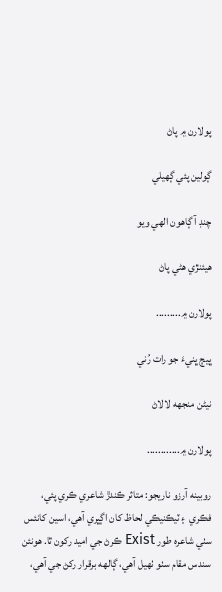پولارن ۾ پاڻ

ڳولين پئي ڳهيلي

چنڊ آ ڳاهون الهي ويو

هيئنڙي هڻي پاڻ

پولارن ۾.........

ڀيڄ ڀنيءَ جو رات رُني

نيڻن منجهه لالاڻ

پولارن ۾............

روبينه آرزو ناريجو: متاثر ڪندڙ شاعري ڪري پئي، فڪري  ۽ ٽيڪنيڪي لحاظ کان اڳڀري آهي، اسين کانئس سٺي شاعره طور Exist ڪرڻ جي اميد رکون ٿا. هونئن سندس مقام سٺو ٺهيل آهي، ڳالهه برقرار رکڻ جي آهي،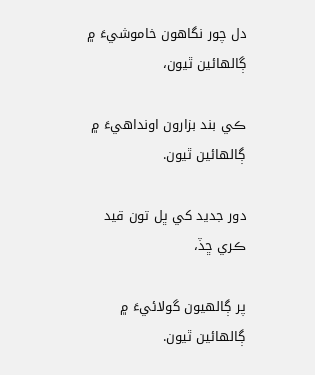دل چور نگاهون خاموشيءَ ۾ ڳالهائين ٿيون،

ڪي بند بزارون اونداهيءَ ۾ ڳالهائين ٿيون.

دور جديد کي ڀل تون قيد ڪري ڇڏ،

پر ڳالهيون گولائيءَ ۾ ڳالهائين ٿيون.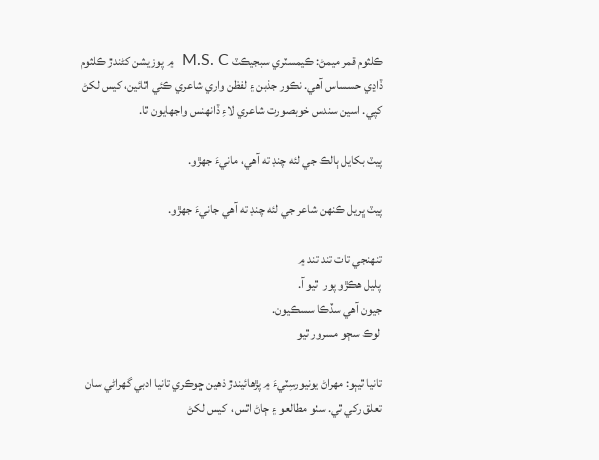ڪلثوم قمر ميمڻ: ڪيمسٽري سبجيڪٽ M.S. C  ۾ پوزيشن کڻندڙ ڪلثوم ڏاڍي حسساس آهي. نڪور جذبن ۽ لفظن واري شاعري ڪئي اٿائين، کيس لکڻ کپي. اسين سندس خوبصورت شاعري لاءِ ڏانهنس واجهايون ٿا.

پيٽ بکايل ٻالڪ جي لئه چنڊ ته آهي، مانيءَ جهڙو.

پيٽ ڀريل ڪنهن شاعر جي لئه چنڊ ته آهي جانيءَ جهڙو.

تنهنجي تات تند تند ۾
 پليل هڪڙو پور  ٿيو آ.
جيون آهي سڏڪا سسڪيون.
 لوڪ سڄو مسرور ٿيو

تانيا ٿيٻو: مهراڻ يونيورسِٽيءَ ۾ پڙهائيندڙ ذهين ڇوڪري تانيا ادبي گهراڻي سان تعلق رکي ٿي. سٺو مطالعو ۽ ڄاڻ اٿس،  کيس لکڻ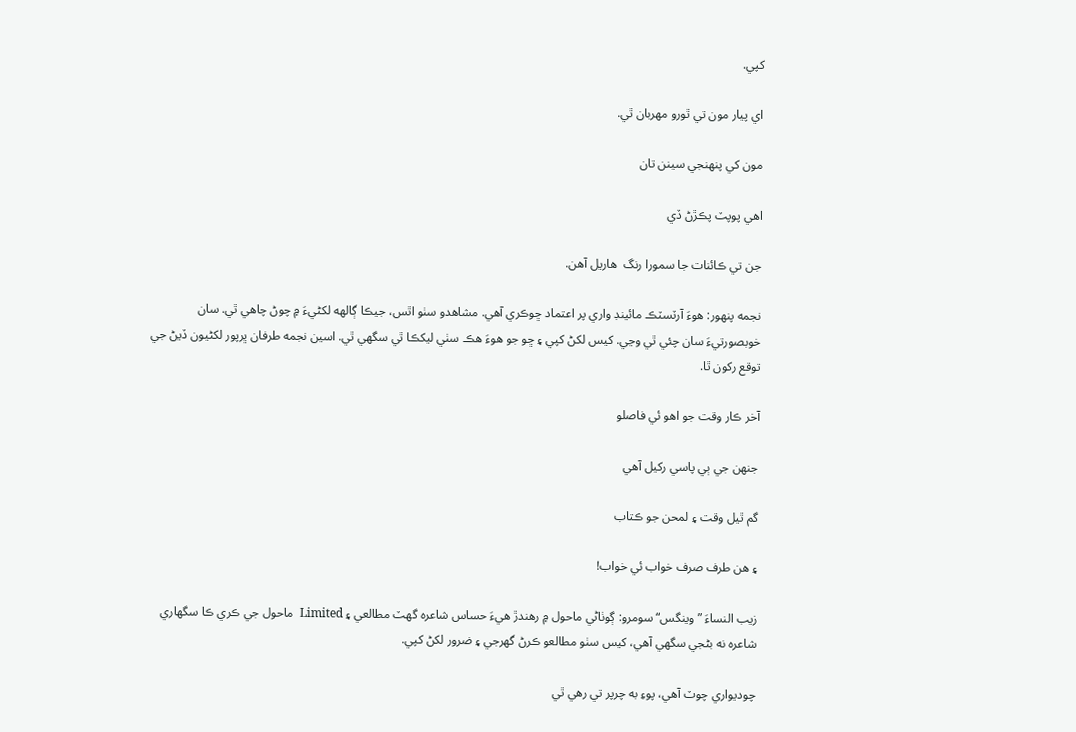کپي.

اي پيار مون تي ٿورو مهربان ٿي.

مون کي پنهنجي سينن تان

اهي پوپٽ پڪڙڻ ڏي

جن تي ڪائنات جا سمورا رنگ  هاريل آهن.

نجمه پنهور: هوءَ آرٽسٽڪ مائينڊ واري پر اعتماد ڇوڪري آهي. مشاهدو سٺو اٿس، جيڪا ڳالهه لکڻيءَ ۾ چوڻ چاهي ٿي. سان خوبصورتيءَ سان چئي ٿي وڃي. کيس لکڻ کپي ۽ ڇو جو هوءَ هڪ سٺي ليکڪا ٿي سگهي ٿي. اسين نجمه طرفان ڀرپور لکڻيون ڏيڻ جي توقع رکون ٿا.

آخر ڪار وقت جو اهو ئي فاصلو

جنهن جي ٻي پاسي رکيل آهي

گم ٿيل وقت ۽ لمحن جو ڪتاب

۽ هن طرف صرف خواب ئي خواب!

زيب النساءَ ”وينگس“ سومرو: ڳوٺاڻي ماحول ۾ رهندڙ هيءَ حساس شاعره گهٽ مطالعي ۽ Limited  ماحول جي ڪري ڪا سگهاري شاعره نه بڻجي سگهي آهي، کيس سٺو مطالعو ڪرڻ گهرجي ۽ ضرور لکڻ کپي.

چوديواري چوٽ آهي، پوءِ به چرپر تي رهي ٿي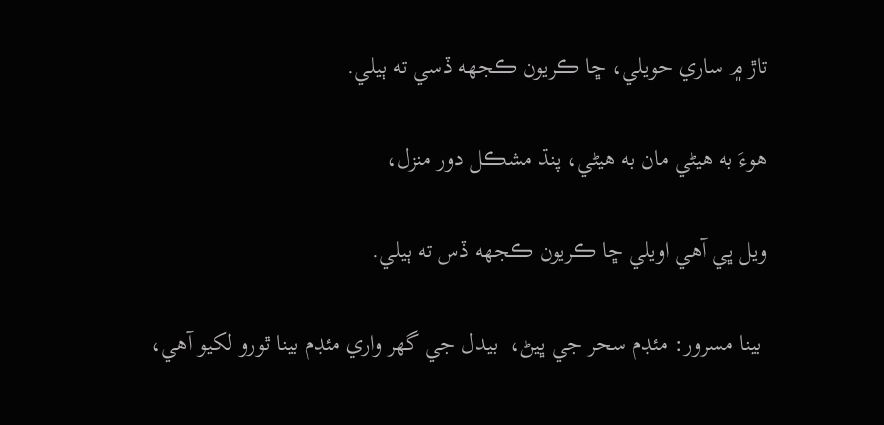تاڙ ۾ ساري حويلي، ڇا ڪريون ڪجهه ڏسي ته ٻيلي.

هوءَ به هيڻي مان به هيڻي، پنڌ مشڪل دور منزل،

ويل ڀي آهي اويلي ڇا ڪريون ڪجهه ڏس ته ٻيلي.

 بينا مسرور: مئڊم سحر جي ڀيڻ،  بيدل جي گهر واري مئڊم بينا ٿورو لکيو آهي،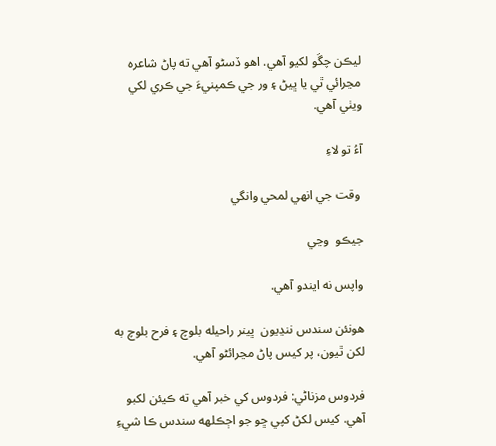ليڪن چڱو لکيو آهي. اهو ڏسڻو آهي ته پاڻ شاعره مڃرائي ٿي يا ڀيڻ ۽ ور جي ڪمپنيءَ جي ڪري لکي ويٺي آهي.

آءُ تو لاءِ

 وقت جي انهي لمحي وانگي

جيڪو  وڃي

واپس نه ايندو آهي.

هونئن سندس ننڍيون  ڀينر راحيله بلوچ ۽ فرح بلوچ به لکن ٿيون، پر کيس پاڻ مڃرائڻو آهي.

فردوس مزناڻي: فردوس کي خبر آهي ته ڪيئن لکبو آهي. کيس لکڻ کپي ڇو جو اڄڪلهه سندس ڪا شيءِ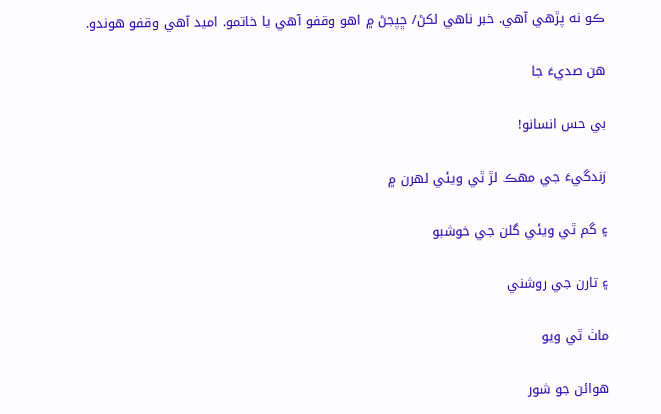ڪو نه پڙهي آهي. خبر ناهي لکڻ/ ڇپجڻ ۾ اهو وقفو آهي يا خاتمو. اميد آهي وقفو هوندو.

هن صديءَ جا

بي حس انسانو!

زندگيءَ جي مهڪ لڙ ٿي ويئي لهرن ۾

۽ گم ٿي ويئي گلن جي خوشبو

۽ تارن جي روشني

ماٺ ٿي ويو

هوائن جو شور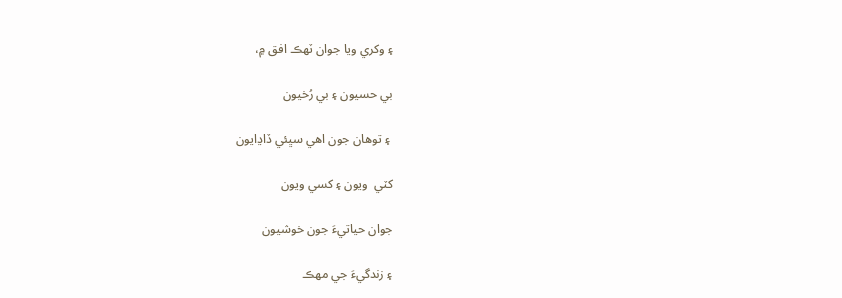۽ وکري ويا جوان ٽهڪ افق ۾،

بي حسيون ۽ بي رُخيون

 ۽ توهان جون اهي سڀئي ڏاڍايون

کٽي  ويون ۽ کسي ويون

جوان حياتيءَ جون خوشيون

۽ زندگيءَ جي مهڪ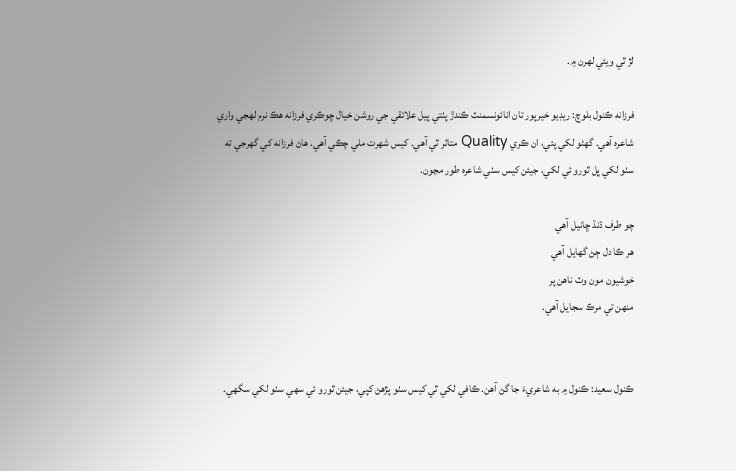لڙ ٿي ويئي لهرن ۾.

فرزانه ڪنول بلوچ: ريڊيو خيرپور تان انائونسمنٽ ڪندڙ پٺتي پيل علائقي جي روشن خيال ڇوڪري فرزانه هڪ نرم لهجي واري شاعره آهي. گهڻو لکي پئي، ان ڪري Quality متاثر ٿي آهي. کيس شهرت ملي چڪي آهي. هاڻ فرزانه کي گهرجي ته سٺو لکي ڀل ٿورو ئي لکي، جيئن کيس سٺي شاعره طور مڃون.

چو طرف ڌنڌ ڇانيل آهي
هر ڪا دل ڄڻ گهايل آهي
خوشيون مون وٽ ناهن پر
منهن تي مرڪ سجايل آهي.


ڪنول سعيد: ڪنول ۾ به شاعريءَ جا گڻ آهن. ڪافي لکي ٿي کيس سٺو پڙهڻ کپي، جيئن ٿورو ئي سهي سٺو لکي سگهي.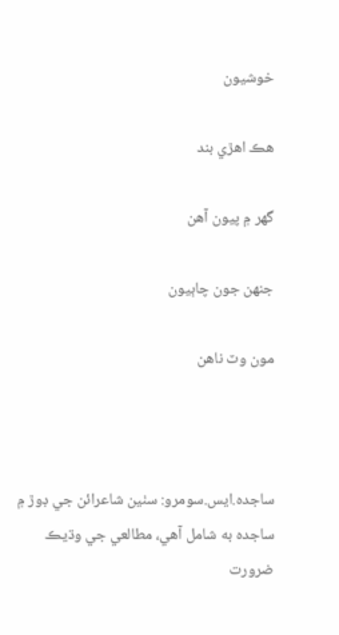خوشيون

هڪ اهڙي بند

گهر ۾ پيون آهن

جنهن جون چاٻيون

مون وٽ ناهن



ساجده.ايس.سومرو: سٺين شاعرائن جي ڊوڙ ۾ ساجده به شامل آهي، مطالعي جي وڌيڪ ضرورت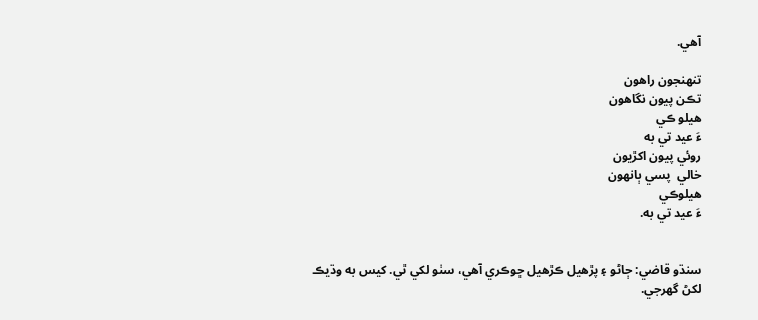آهي.

تنهنجون راهون
تڪن پيون نگاهون
هيلو ڪي
ءَ عيد تي به
روئي پيون اکڙيون
خالي  پسي ٻانهون
هيلوڪي
ءَ عيد تي به.


سنڌو قاضي: ڄاڻو ۽ پڙهيل ڪڙهيل ڇوڪري آهي، سٺو لکي ٿي. کيس به وڌيڪ لکڻ گهرجي.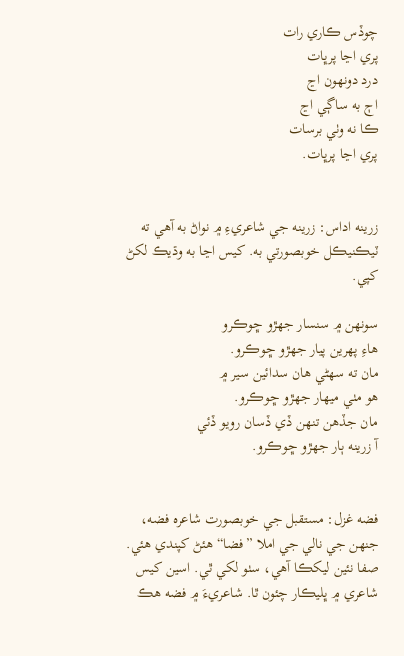چوڏس ڪاري رات
پري اڃا پرڀات
درد دونهون اڃ
اڄ به ساڳي اڃ
ڪا نه وٺي برسات
پري اڃا پرڀات.


زرينه اداس: زرينه جي شاعريءِ ۾ نواڻ به آهي ته ٽيڪنيڪل خوبصورتي به. کيس اڃا به وڌيڪ لکڻ کپي.

سونهن ۾ سنسار جهڙو ڇوڪرو
هاءِ پهرين پيار جهڙو ڇوڪرو.
مان ته سهڻي هان سدائين سير ۾
هو مٺي ميهار جهڙو ڇوڪرو.
مان جڏهن تنهن ڏي ڏسان رويو ڏئي
آ زرينه ٻار جهڙو ڇوڪرو.


فضه غزل: مستقبل جي خوبصورت شاعره فضه، جنهن جي نالي جي املا ”فضا“ هئڻ کپندي هئي. صفا نئين ليکڪا آهي، سٺو لکي ٿي. اسين کيس شاعري ۾ ڀليڪار چئون ٿا. شاعريءَ ۾ فضه هڪ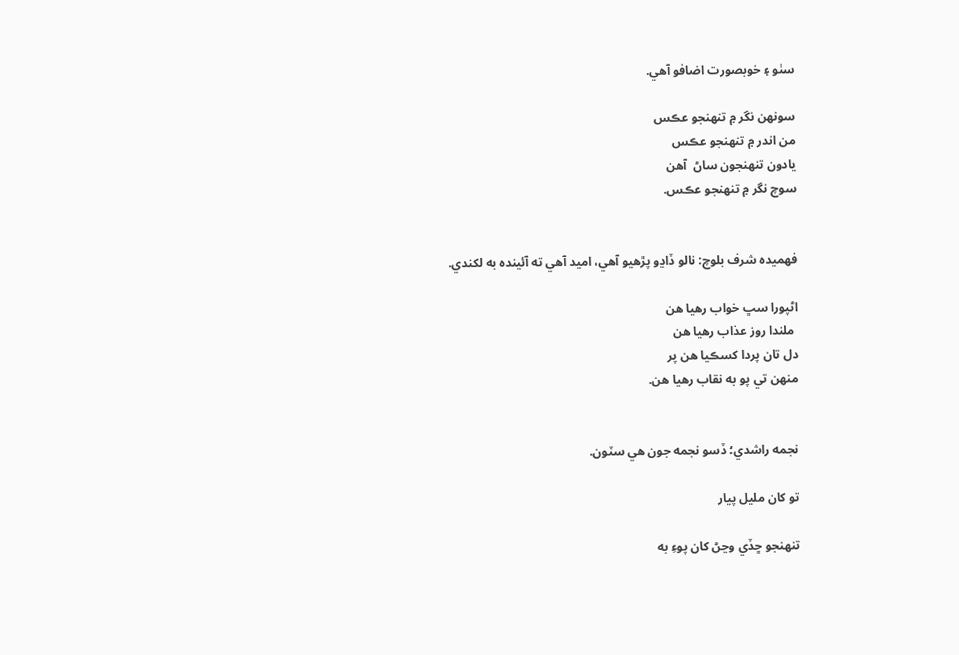سٺو ۽ خوبصورت اضافو آهي.

سونهن نگر ۾ تنهنجو عڪس
من اندر ۾ تنهنجو عڪس
يادون تنهنجون ساڻ  آهن
سوچ نگر ۾ تنهنجو عڪس.


فهميده شرف بلوچ: نالو ڏاڍو پڙهيو آهي، اميد آهي ته آئينده به لکندي.

اڻپورا سڀ خواب رهيا هن
 ملندا روز عذاب رهيا هن
دل تان پردا کسڪيا هن پر
منهن تي پو به نقاب رهيا هن.


نجمه راشدي؛ ڏسو نجمه جون هي سٽون.

تو کان مليل پيار

تنهنجو ڇڏي وڃڻ کان پوءِ به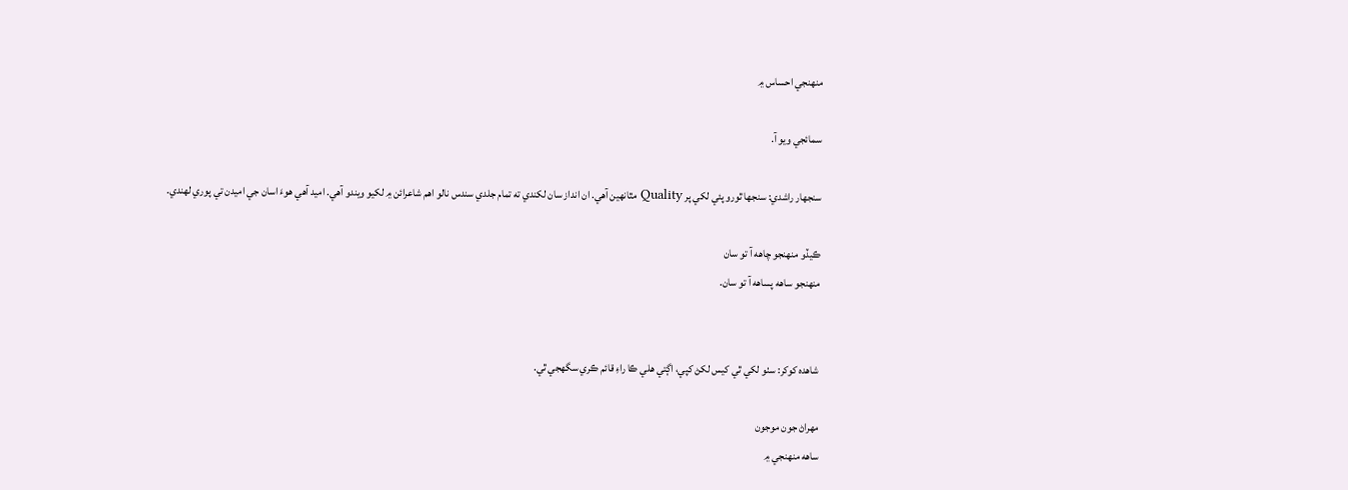منهنجي احساس ۾

سمائجي ويو آ.

سنجهار راشدي: سنجها ٿورو پئي لکي پر Quality مٿانهين آهي. ان انداز سان لکندي ته تمام جلدي سندس نالو اهم شاعرائن ۾ لکيو ويندو آهي. اميد آهي هوءَ اسان جي اميدن تي پوري لهندي.

ڪيڏو منهنجو چاهه آ تو سان
منهنجو ساهه پساهه آ تو سان.


شاهده کوکر: سٺو لکي ٿي کيس لکڻ کپي، اڳتي هلي ڪا راءِ قائم ڪري سگهجي ٿي.

مهراڻ جون موجون
ساهه منهنجي ۾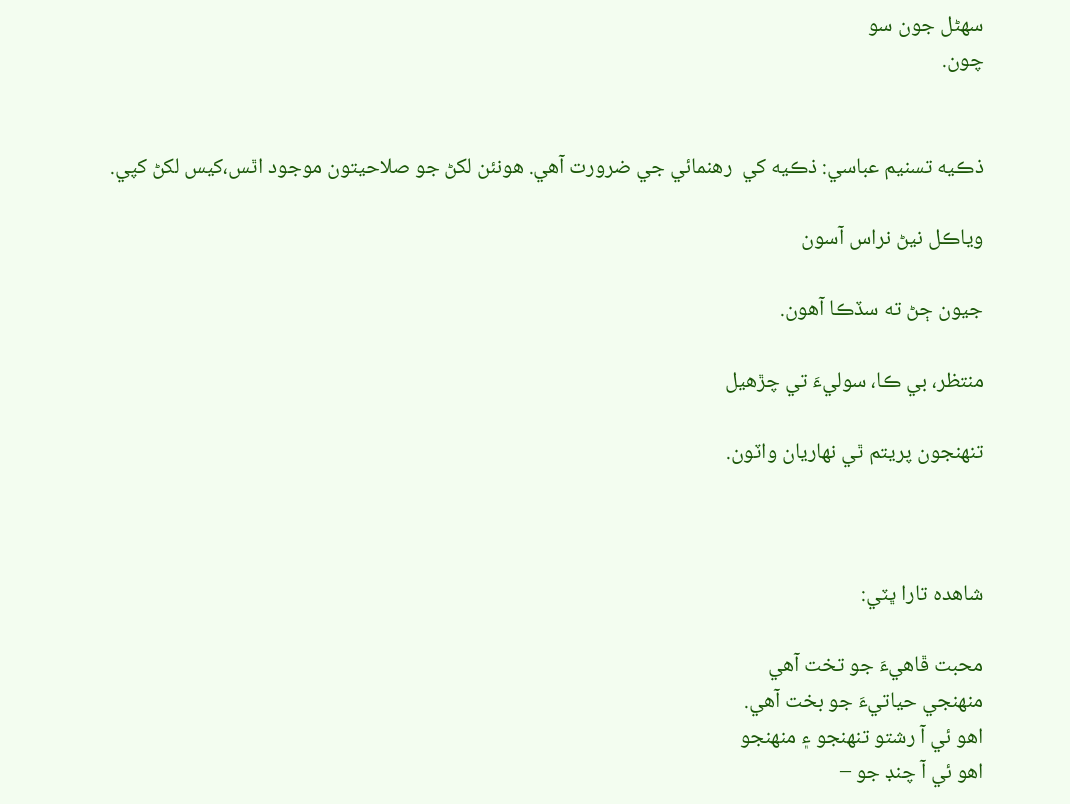سهڻل جون سو
چون.


ذڪيه تسنيم عباسي: ذڪيه کي  رهنمائي جي ضرورت آهي. هونئن لکڻ جو صلاحيتون موجود اٿس،کيس لکڻ کپي.

وياڪل نيڻ نراس آسون

جيون ڄڻ ته سڏڪا آهون.

منتظر، بي ڪا، سوليءَ تي چڙهيل

تنهنجون پريتم ٿي نهاريان واٽون.



شاهده تارا ڀٽي:

محبت ڦاهيءَ جو تخت آهي
منهنجي حياتيءَ جو بخت آهي.
اهو ئي آ رشتو تنهنجو ۽ منهنجو
اهو ئي آ چنڊ جو –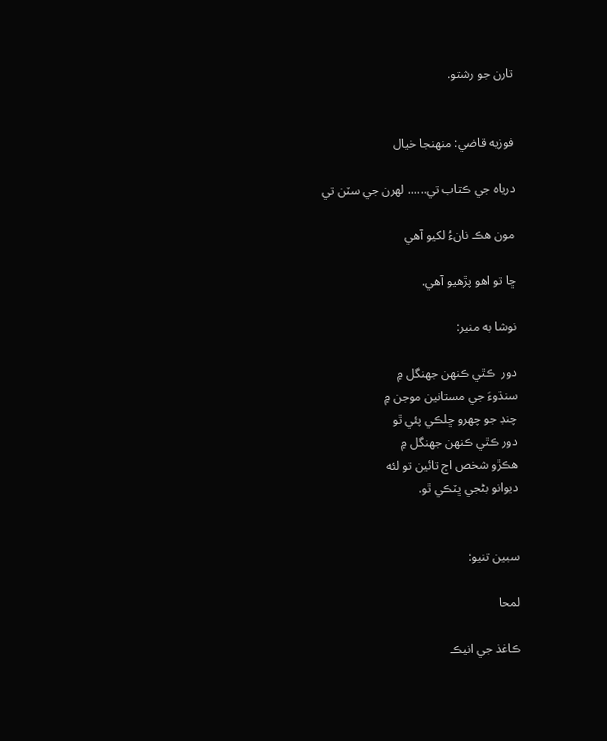تارن جو رشتو.


فوزيه قاضي: منهنجا خيال

درياه جي ڪتاب تي...... لهرن جي سٽن تي

مون هڪ نانءُ لکيو آهي

ڇا تو اهو پڙهيو آهي.

نوشا به منير:

دور  ڪٿي ڪنهن جهنگل ۾
سنڌوءَ جي مستانين موجن ۾
چنڊ جو چهرو ڇلڪي پئي ٿو
دور ڪٿي ڪنهن جهنگل ۾
هڪڙو شخص اڄ تائين تو لئه
ديوانو بڻجي ڀٽڪي ٿو.


سبين تنيو:

لمحا

ڪاغذ جي انيڪ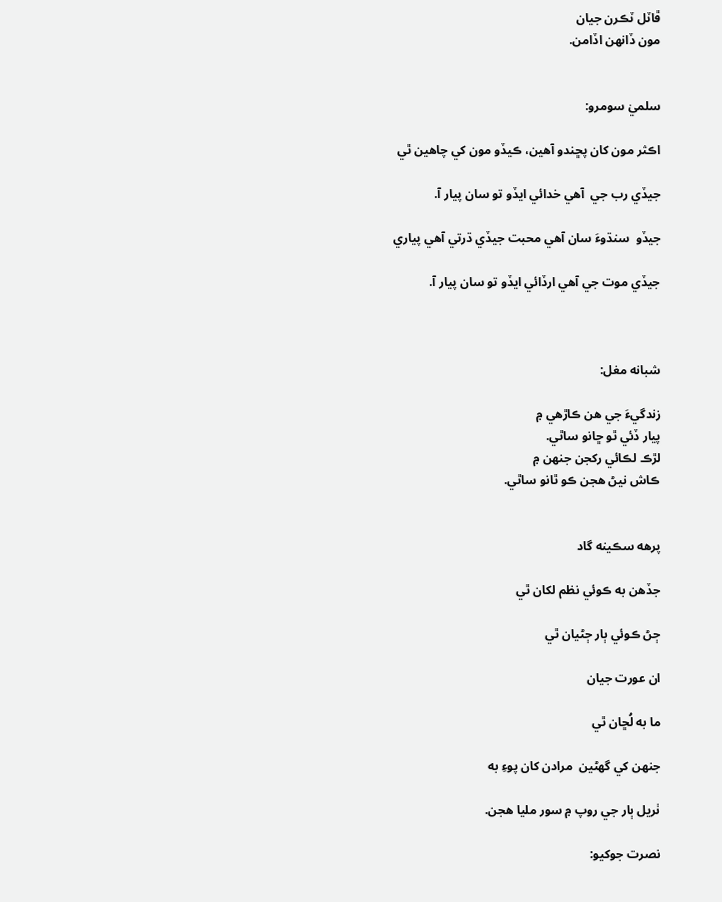ڦاٽل ٽڪرن جيان
مون ڏانهن اڏامن.


سلميٰ سومرو:

اڪثر مون کان پڇندو آهين، ڪيڏو مون کي چاهين ٿي

جيڏي رب جي  آهي خدائي ايڏو تو سان پيار آ.

جيڏو  سنڌوءَ سان آهي محبت جيڏي ڌرتي آهي پياري

جيڏي موت جي آهي ارڏائي ايڏو تو سان پيار آ.



شبانه مغل:

زندگيءَ جي هن ڪاڙهي ۾
پيار ڏئي ٿو ڇانو ساٿي.
لڙڪ لڪائي رکجن جنهن ۾
ڪاش نيڻ هجن ڪو ٿانو ساٿي.


پرهه سڪينه گاد

جڏهن به ڪوئي نظم لکان ٿي

ڄڻ ڪوئي ٻار ڄڻيان ٿي

ان عورت جيان

ما به لُڇان ٿي

جنهن کي گهڻين  مرادن کان پوءِ به

ٺريل ٻار جي روپ ۾ سور مليا هجن.

نصرت جوکيو: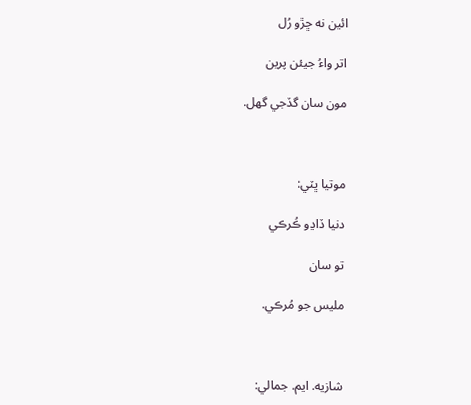ائين نه ڇڙو رُل

اتر واءُ جيئن پرين

مون سان گڏجي گهل.



موتيا ڀٽي:

دنيا ڏاڍو ڪُرڪي

تو سان

مليس جو مُرڪي.



شازيه. ايم. جمالي: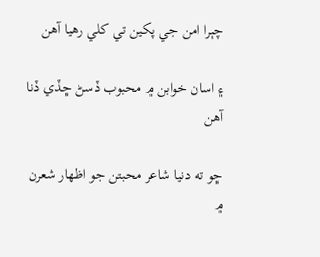چٻرا امن جي پکين تي کلي رهيا آهن

۽ اسان خوابن ۾ محبوب ڏسڻ ڇڏي ڏنا آهن

ڇو ته دنيا شاعر محبتن جو اظهار شعرن ۾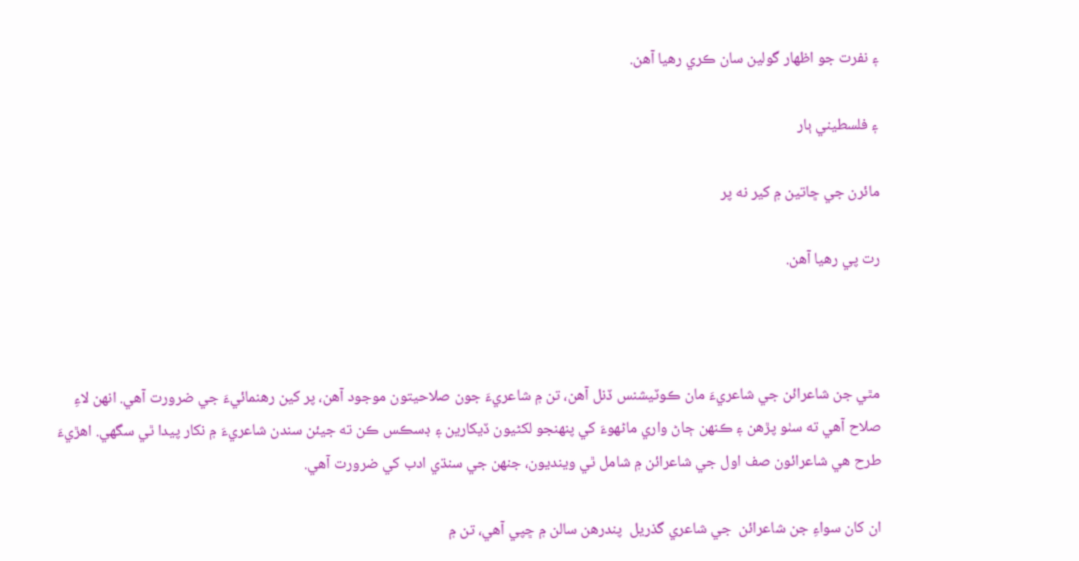۽ نفرت جو اظهار گولين سان ڪري رهيا آهن.

۽ فلسطيني ٻار

مائرن جي ڇاتين ۾ کير نه پر

رت پي رهيا آهن.



مٿي جن شاعرائن جي شاعريءَ مان ڪوٽيشنس ڏنل آهن، تن ۾ شاعريءَ جون صلاحيتون موجود آهن، پر کين رهنمائيءَ جي ضرورت آهي. انهن لاءِ صلاح آهي ته سٺو پڙهن ۽ ڪنهن ڄاڻ واري ماڻهوءَ کي پنهنجو لکڻيون ڏيکارين ۽ ڊسڪس ڪن ته جيئن سندن شاعريءَ ۾ نکار پيدا ٿي سگهي. اهڙيءَ طرح هي شاعرائون صف اول جي شاعرائن ۾ شامل ٿي وينديون، جنهن جي سنڌي ادب کي ضرورت آهي.

ان کان سواءِ جن شاعرائن  جي شاعري گذريل  پندرهن سالن ۾ ڇپي آهي، تن ۾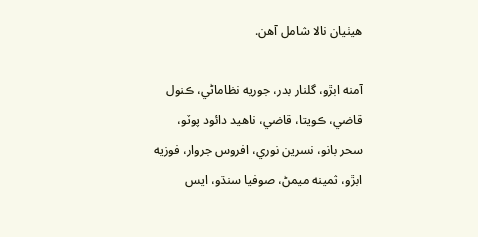هيٺيان نالا شامل آهن.

آمنه ابڙو، گلنار بدر، جوريه نظاماڻي، ڪنول قاضي، ڪويتا، قاضي، ناهيد دائود پوٽو، سحر بانو، نسرين نوري، افروس جروار، فوزيه ابڙو، ثمينه ميمڻ، صوفيا سنڌو، ايس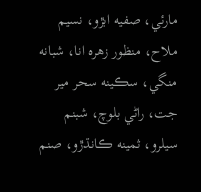مارئي، صفيه ابڙو، نسيم ملاح، منظور زهره انا، شبانه منگي، سڪينه سحر مير جت، راڻي بلوچ، شبنم سيلرو، ثمينه ڪانڌڙو، صنم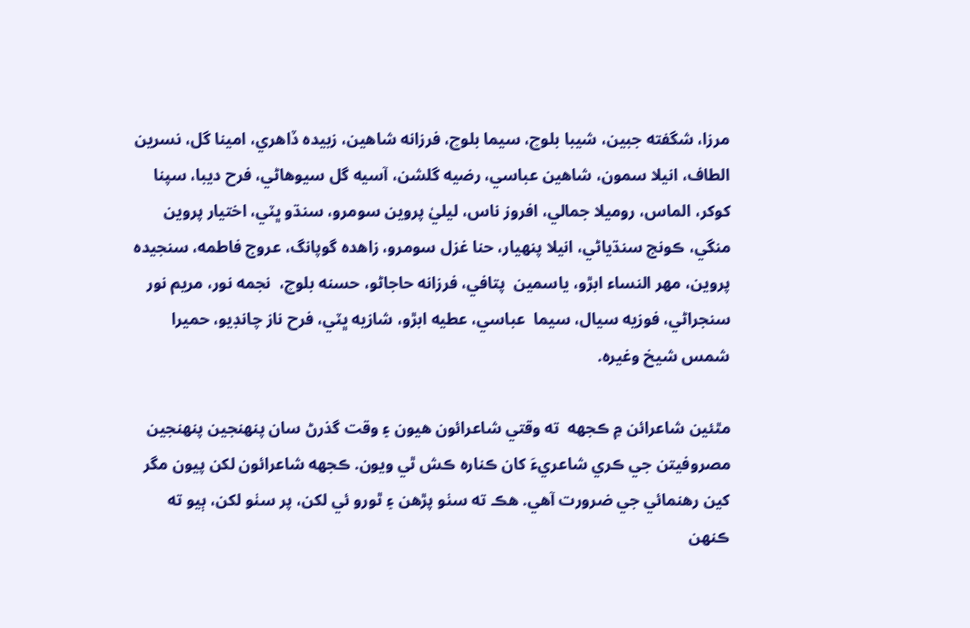مرزا، شگفته جبين، شيبا بلوچ، سيما بلوچ، فرزانه شاهين، زبيده ڏاهري، امينا گل، نسرين الطاف، انيلا سمون، شاهين عباسي، رضيه گلشن، آسيه گل سيوهاڻي، فرح ديبا، سپنا کوکر، الماس، روميلا جمالي، افروز ناس، ليليٰ پروين سومرو، سنڌو ڀٽي، اختيار پروين منگي، ڪونج سنڌياڻي، انيلا پنهيار، حنا غزل سومرو، زاهده گوپانگ، عروج فاطمه، سنجيده پروين، مهر النساء ابڙو، ياسمين  پتافي، فرزانه حاجاڻو، حسنه بلوچ،  نجمه نور، مريم نور سنجراڻي، فوزيه سيال، سيما  عباسي، عطيه ابڙو، شازيه ڀٽي، فرح ناز چانڊيو، حميرا شمس شيخ وغيره.

مٿئين شاعرائن ۾ ڪجهه  ته وقتي شاعرائون هيون ۽ وقت گذرڻ سان پنهنجين پنهنجين مصروفيتن جي ڪري شاعريءَ کان ڪناره ڪش ٿي ويون. ڪجهه شاعرائون لکن پيون مگر کين رهنمائي جي ضرورت آهي. هڪ ته سٺو پڙهن ۽ ٿورو ئي لکن، پر سٺو لکن، ٻيو ته ڪنهن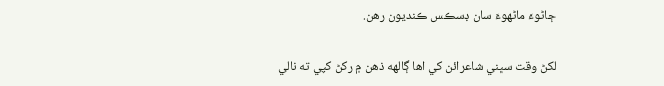ڄاڻوءَ ماڻهوءَ سان ڊسڪس ڪنديون رهن.

لکڻ وقت سڀني شاعرائن کي اها ڳالهه ذهن ۾ رکڻ کپي ته نالي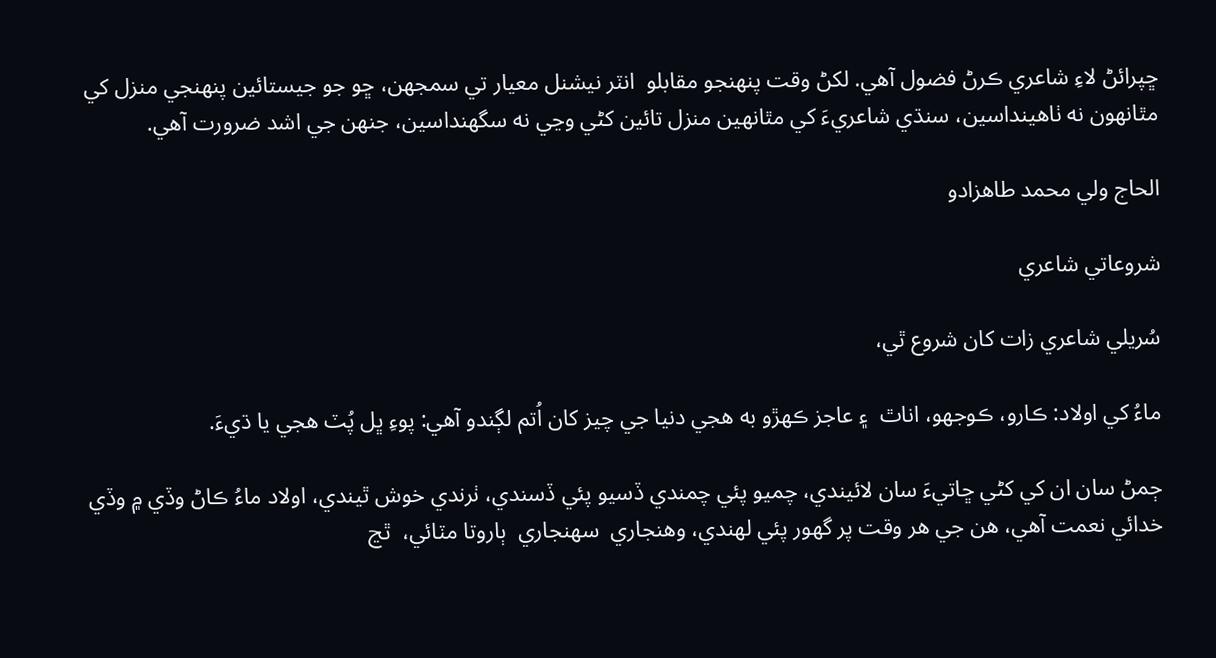ڇپرائڻ لاءِ شاعري ڪرڻ فضول آهي. لکڻ وقت پنهنجو مقابلو  انٽر نيشنل معيار تي سمجهن، ڇو جو جيستائين پنهنجي منزل کي مٿانهون نه ٺاهينداسين، سنڌي شاعريءَ کي مٿانهين منزل تائين کڻي وڃي نه سگهنداسين، جنهن جي اشد ضرورت آهي.

الحاج ولي محمد طاهزادو

شروعاتي شاعري

سُريلي شاعري زات کان شروع ٿي،

ماءُ کي اولاد: ڪارو، ڪوجهو، اناٿ  ۽ عاجز ڪهڙو به هجي دنيا جي چيز کان اُتم لڳندو آهي: پوءِ ڀل پُٽ هجي يا ڌيءَ.

ڄمڻ سان ان کي کڻي ڇاتيءَ سان لائيندي، چميو پئي چمندي ڏسيو پئي ڏسندي، ٺرندي خوش ٿيندي، اولاد ماءُ ڪاڻ وڏي ۾ وڏي خدائي نعمت آهي، هن جي هر وقت پر گهور پئي لهندي، وهنجاري  سهنجاري  ٻاروتا مٽائي،  ٿڃ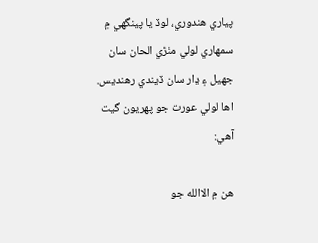پياري هندوري، لوڏ يا پينگهي ۾ سمهاري لولي مٺڙي الحان سان جهيل ۽ ڍار سان ڏيندي رهنديس. اها لولي عورت جو پهريون گيت آهي:

هن ۾ الاالله جو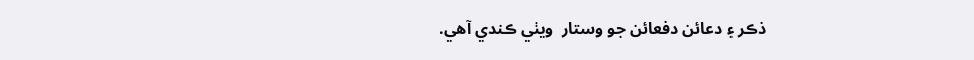ذڪر ۽ دعائن دفعائن جو وستار  ويٺي ڪندي آهي.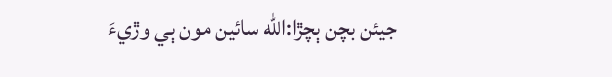جيئن بچن ٻچڙا:الله سائين مون ٻي وڙيءَ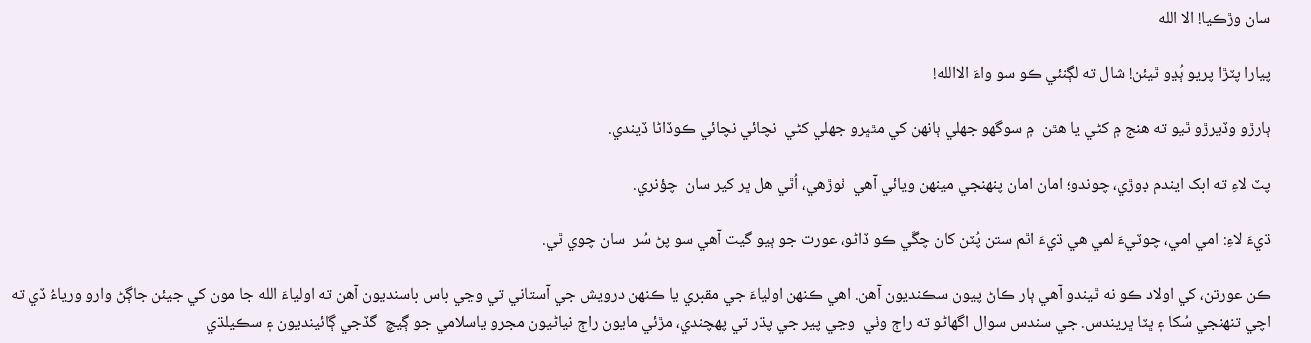سان وڙڪيا! الا الله

پيارا پٽڙا پريو ٻُڍو ٿيئن! شال ته لڳنئي ڪو سو واءَ الاالله!

ٻارڙو وڏيرڙو ٿيو ته هنج ۾ کڻي يا هٿن  ۾ سوگهو جهلي ٻانهن کي مٿڀرو جهلي کڻي  نچائي نچائي ڪوڏاڻا ڏيندي.

پٽ لاءِ ته ابک ايندم ڊوڙي، چوندو؛ امان امان پنهنجي مينهن ويائي آهي  ٺوڙهي، اُٿي هل ڀر کير سان  چؤنري.

ڌيءَ لاءِ: امي امي، چوٽيءَ لمي هي ڌيءَ اٿم ستن پُٽن کان چڱي ڪو ڏاڻو، عورت جو ٻيو گيت آهي سو پڻ سُر  سان چوي ٿي.

ڪن عورتن، کي اولاد ڪو نه ٿيندو آهي ٻار ڪاڻ پيون سڪنديون آهن. اهي ڪنهن اولياءَ جي مقبري يا ڪنهن درويش جي آستاني تي وڃي باس باسنديون آهن ته اولياءَ الله جا مون کي جيئن جاڳڻ وارو ورياءُ ڏي ته اچي تنهنجي سُکا ۽ ڀٽا ڀريندس. جي سندس سوال اگهاڻو ته راڄ وٺي  وڃي پير جي پڌر تي پهچندي، مڙئي مايون راڄ نياڻيون مجرو ياسلامي جو ڳيچ  گڏجي ڳائينديون ۽ سڪيلڌي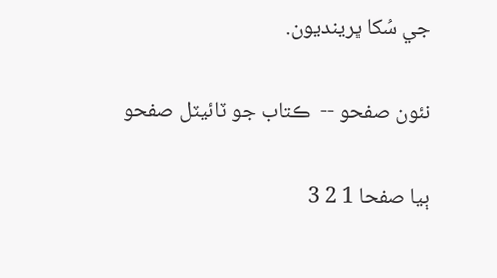جي سُکا ڀرينديون.

نئون صفحو --  ڪتاب جو ٽائيٽل صفحو

ٻيا صفحا 1 2 3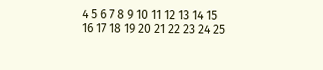4 5 6 7 8 9 10 11 12 13 14 15 16 17 18 19 20 21 22 23 24 25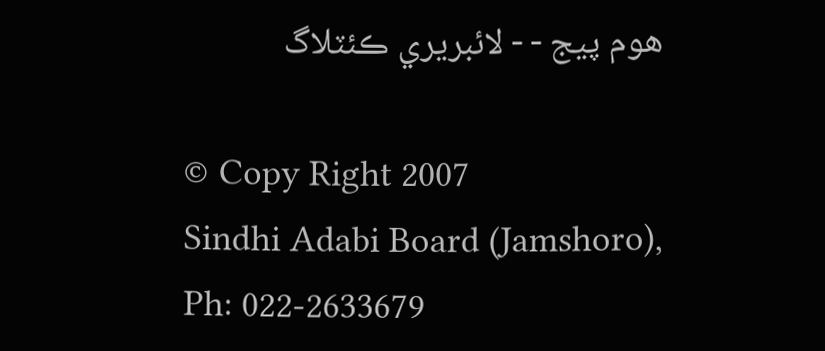هوم پيج - - لائبريري ڪئٽلاگ

© Copy Right 2007
Sindhi Adabi Board (Jamshoro),
Ph: 022-2633679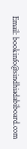Email: bookinfo@sindhiadabiboard.com